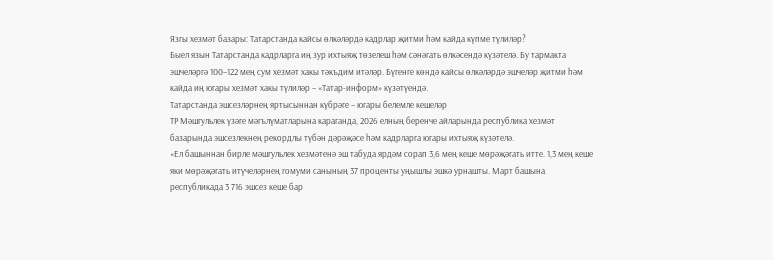Язгы хезмәт базары: Татарстанда кайсы өлкәләрдә кадрлар җитми һәм кайда күпме түлиләр?
Быел язын Татарстанда кадрларга иң зур ихтыяҗ төзелеш һәм сәнәгать өлкәсендә күзәтелә. Бу тармакта эшчеләргә 100–122 мең сум хезмәт хакы тәкъдим итәләр. Бүгенге көндә кайсы өлкәләрдә эшчеләр җитми һәм кайда иң югары хезмәт хакы түлиләр – «Татар-информ» күзәтүендә.
Татарстанда эшсезләрнең яртысыннан күбрәге – югары белемле кешеләр
ТР Мәшгульлек үзәге мәгълүматларына караганда, 2026 елның беренче айларында республика хезмәт базарында эшсезлекнең рекордлы түбән дәрәҗәсе һәм кадрларга югары ихтыяҗ күзәтелә.
«Ел башыннан бирле мәшгульлек хезмәтенә эш табуда ярдәм сорап 3,6 мең кеше мөрәҗәгать итте. 1,3 мең кеше яки мөрәҗәгать итүчеләрнең гомуми санының 37 проценты уңышлы эшкә урнашты. Март башына республикада 3 716 эшсез кеше бар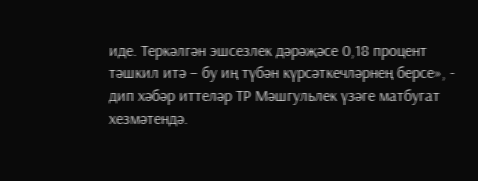иде. Теркәлгән эшсезлек дәрәҗәсе 0,18 процент тәшкил итә – бу иң түбән күрсәткечләрнең берсе», - дип хәбәр иттеләр ТР Мәшгульлек үзәге матбугат хезмәтендә.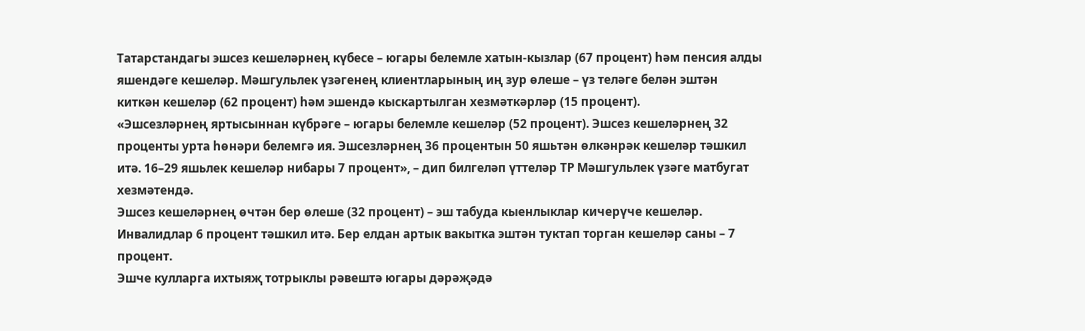Татарстандагы эшсез кешеләрнең күбесе – югары белемле хатын-кызлар (67 процент) һәм пенсия алды яшендәге кешеләр. Мәшгульлек үзәгенең клиентларының иң зур өлеше – үз теләге белән эштән киткән кешеләр (62 процент) һәм эшендә кыскартылган хезмәткәрләр (15 процент).
«Эшсезләрнең яртысыннан күбрәге – югары белемле кешеләр (52 процент). Эшсез кешеләрнең 32 проценты урта һөнәри белемгә ия. Эшсезләрнең 36 процентын 50 яшьтән өлкәнрәк кешеләр тәшкил итә. 16–29 яшьлек кешеләр нибары 7 процент», – дип билгеләп үттеләр ТР Мәшгульлек үзәге матбугат хезмәтендә.
Эшсез кешеләрнең өчтән бер өлеше (32 процент) – эш табуда кыенлыклар кичерүче кешеләр. Инвалидлар 6 процент тәшкил итә. Бер елдан артык вакытка эштән туктап торган кешеләр саны – 7 процент.
Эшче кулларга ихтыяҗ тотрыклы рәвештә югары дәрәҗәдә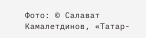Фото: © Салават Камалетдинов, «Татар-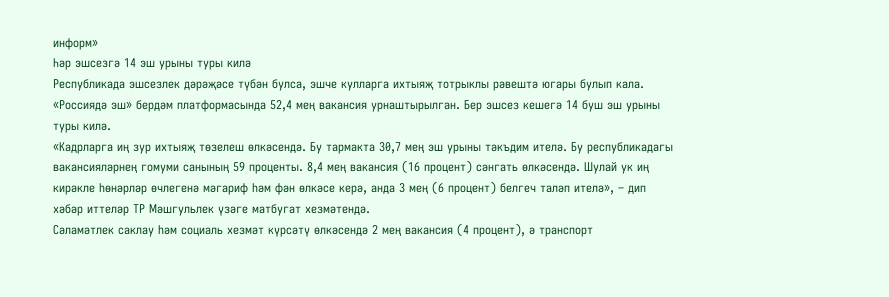информ»
Һәр эшсезгә 14 эш урыны туры килә
Республикада эшсезлек дәрәҗәсе түбән булса, эшче кулларга ихтыяҗ тотрыклы рәвештә югары булып кала. «Россиядә эш» бердәм платформасында 52,4 мең вакансия урнаштырылган. Бер эшсез кешегә 14 буш эш урыны туры килә.
«Кадрларга иң зур ихтыяҗ төзелеш өлкәсендә. Бу тармакта 30,7 мең эш урыны тәкъдим ителә. Бу республикадагы вакансияләрнең гомуми санының 59 проценты. 8,4 мең вакансия (16 процент) сәнгать өлкәсендә. Шулай ук иң кирәкле һөнәрләр өчлегенә мәгариф һәм фән өлкәсе керә, анда 3 мең (6 процент) белгеч таләп ителә», – дип хәбәр иттеләр ТР Мәшгульлек үзәге матбугат хезмәтендә.
Сәламәтлек саклау һәм социаль хезмәт күрсәтү өлкәсендә 2 мең вакансия (4 процент), ә транспорт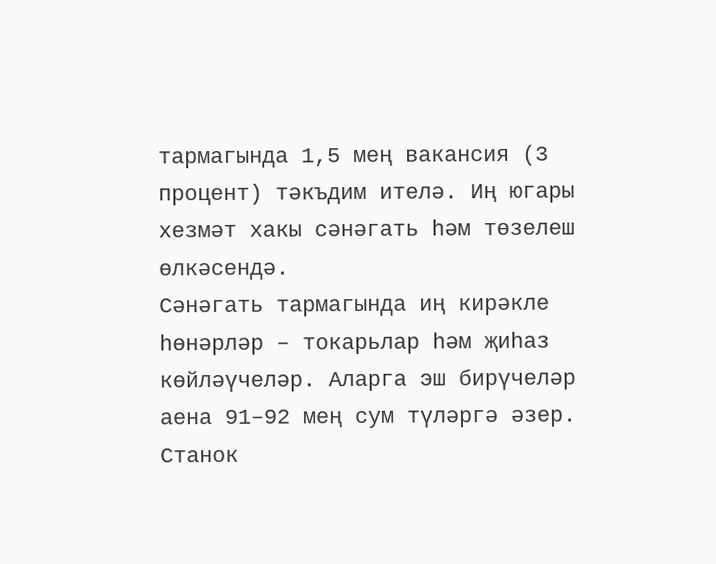тармагында 1,5 мең вакансия (3 процент) тәкъдим ителә. Иң югары хезмәт хакы сәнәгать һәм төзелеш өлкәсендә.
Сәнәгать тармагында иң кирәкле һөнәрләр – токарьлар һәм җиһаз көйләүчеләр. Аларга эш бирүчеләр аена 91–92 мең сум түләргә әзер. Станок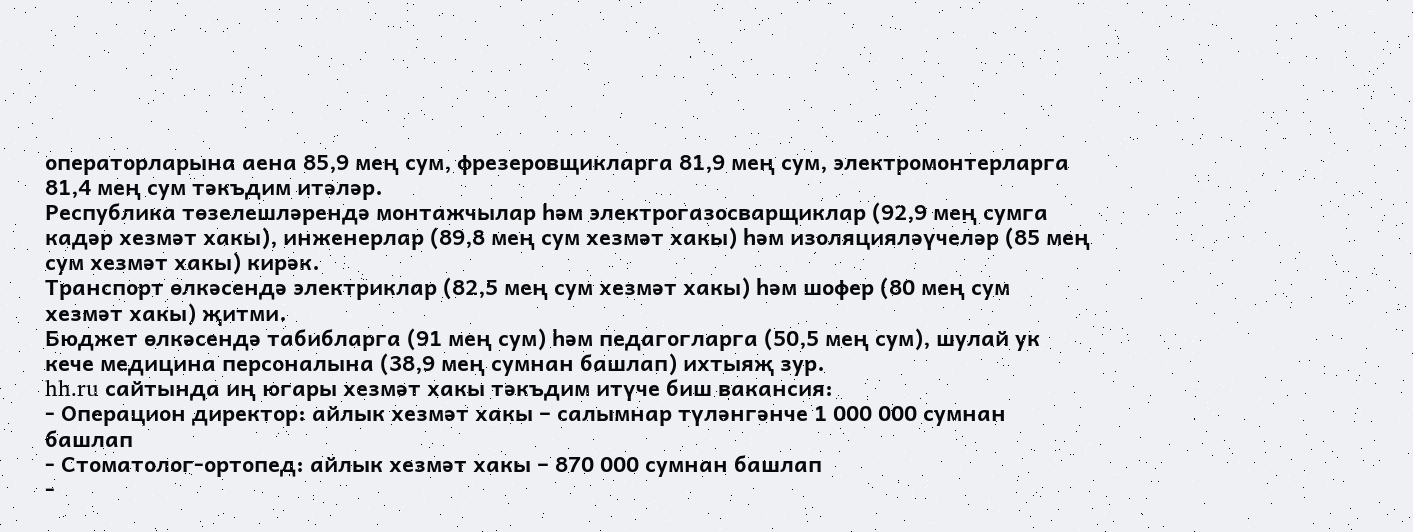операторларына аена 85,9 мең сум, фрезеровщикларга 81,9 мең сум, электромонтерларга 81,4 мең сум тәкъдим итәләр.
Республика төзелешләрендә монтажчылар һәм электрогазосварщиклар (92,9 мең сумга кадәр хезмәт хакы), инженерлар (89,8 мең сум хезмәт хакы) һәм изоляцияләүчеләр (85 мең сум хезмәт хакы) кирәк.
Транспорт өлкәсендә электриклар (82,5 мең сум хезмәт хакы) һәм шофер (80 мең сум хезмәт хакы) җитми.
Бюджет өлкәсендә табибларга (91 мең сум) һәм педагогларга (50,5 мең сум), шулай ук кече медицина персоналына (38,9 мең сумнан башлап) ихтыяҗ зур.
hh.ru сайтында иң югары хезмәт хакы тәкъдим итүче биш вакансия:
- Операцион директор: айлык хезмәт хакы – салымнар түләнгәнче 1 000 000 сумнан башлап
- Стоматолог-ортопед: айлык хезмәт хакы – 870 000 сумнан башлап
-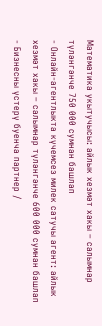Математика укытучысы: айлык хезмәт хакы – салымнар түләнгәнче 750 000 сумнан башлап
- Онлайн-агентлыкта күчемсез милек сатучы агент: айлык хезмәт хакы – салымнар түләнгәнче 600 000 сумнан башлап
- Бизнесны үстерү буенча партнер /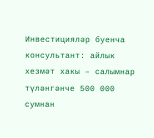Инвестицияләр буенча консультант: айлык хезмәт хакы – салымнар түләнгәнче 500 000 сумнан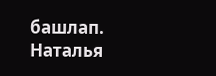башлап.
Наталья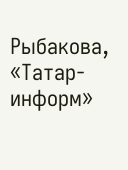Рыбакова, «Татар-информ»